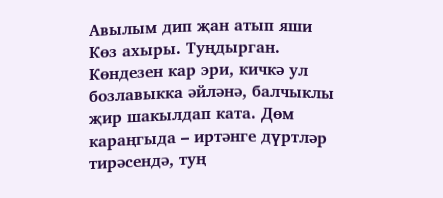Авылым дип җан атып яши
Көз ахыры. Туңдырган. Көндезен кар эри, кичкә ул бозлавыкка әйләнә, балчыклы җир шакылдап ката. Дөм караңгыда – иртәнге дүртләр тирәсендә, туң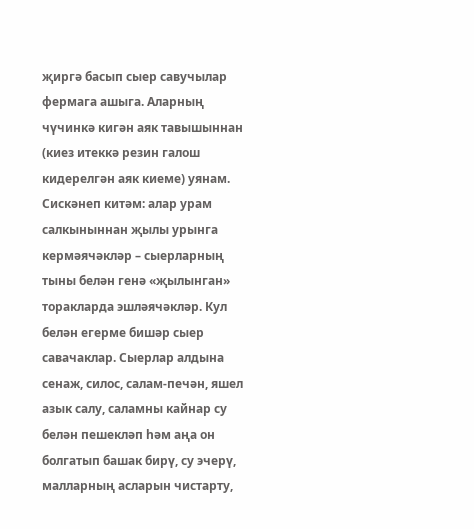җиргә басып сыер савучылар фермага ашыга. Аларның чүчинкә кигән аяк тавышыннан (киез итеккә резин галош кидерелгән аяк киеме) уянам. Сискәнеп китәм: алар урам салкыныннан җылы урынга кермәячәкләр – сыерларның тыны белән генә «җылынган» торакларда эшләячәкләр. Кул белән егерме бишәр сыер савачаклар. Сыерлар алдына сенаж, силос, салам-печән, яшел азык салу, саламны кайнар су белән пешекләп һәм аңа он болгатып башак бирү, су эчерү, малларның асларын чистарту,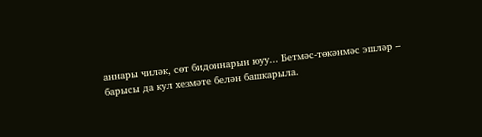аннары чиләк, сөт бидоннарын юуу... Бетмәс-төкәнмәс эшләр – барысы да кул хезмәте белән башкарыла.